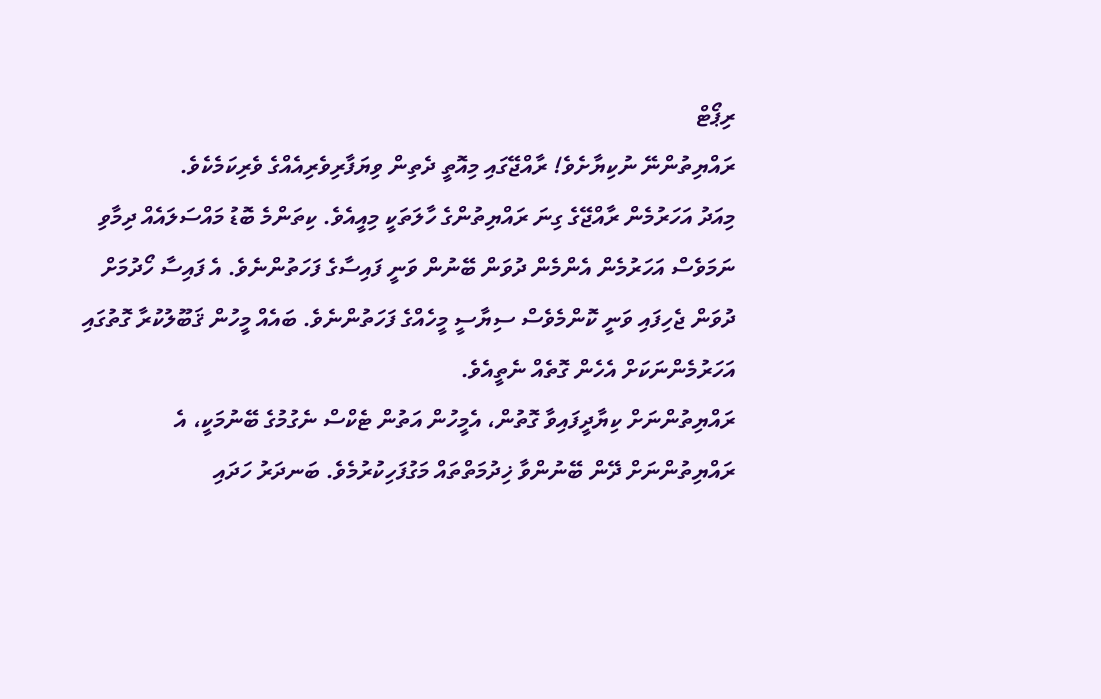ރިޕޯޓް
ރައްޔިތުންނޭ ނުކިޔާށެވެ! ރާއްޖޭގައި މިއޮތީ ދެތިން ވިޔަފާރިވެރިއެއްގެ ވެރިކަމެކެވެ.
މިއަދު އަހަރުމެން ރާއްޖޭގެ ގިނަ ރައްޔިތުންގެ ހާލަތަކީ މިއީއެވެ. ކިތަންމެ ބޮޑު މައްސަލައެއް ދިމާވި ނަމަވެސް އަހަރުމެން އެންމެން ދުވަން ބޭނުން ވަނީ ފައިސާގެ ފަހަތުންނެވެ. އެ ފައިސާ ހޯދުމަށް ދުވަން ޖެހިފައި ވަނީ ކޮންމެވެސް ސިޔާސީ މީހެއްގެ ފަހަތުންނެވެ. ބައެއް މީހުން ޤަބޫލުކުރާ ގޮތުގައި އަހަރުމެންނަކަށް އެހެން ގޮތެއް ނެތީއެވެ.
ރައްޔިތުންނަށް ކިޔާދީފައިވާ ގޮތުން، އެމީހުން އަތުން ޓެކްސް ނެގުމުގެ ބޭނުމަކީ، އެ ރައްޔިތުންނަށް ދޭން ބޭނުންވާ ޚިދުމަތްތައް މަގުފަހިކުރުމެވެ. ބަނދަރު ހަދައި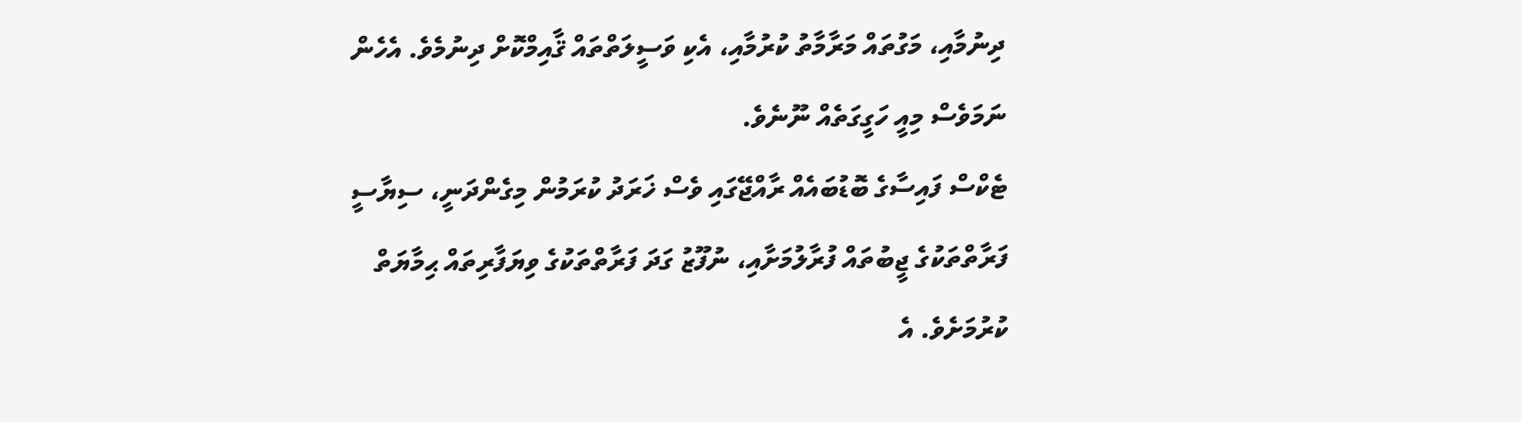ދިނުމާއި، މަގުތައް މަރާމާތު ކުރުމާއި، އެކި ވަސީލަތްތައް ޤާއިމްކޮށް ދިނުމެވެ. އެހެން ނަމަވެސް މިއީ ހަގީގަތެއް ނޫނެވެ.
ޓެކްސް ފައިސާގެ ބޮޑުބައެއް ރާއްޖޭގައި ވެސް ޚަރަދު ކުރަމުން މިގެންދަނީ، ސިޔާސީ ފަރާތްތަކުގެ ޖީބުތައް ފުރާލުމަށާއި، ނުފޫޒު ގަދަ ފަރާތްތަކުގެ ވިޔަފާރިތައް ޙިމާޔަތް ކުރުމަށެވެ. އެ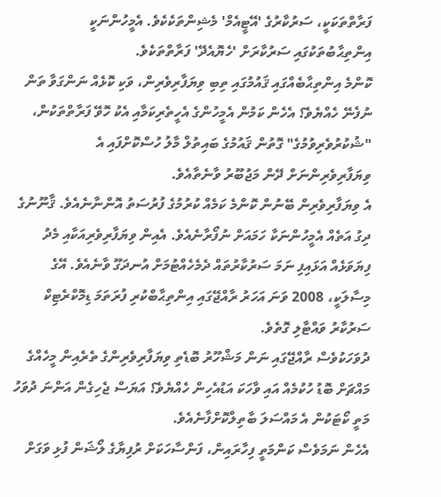ފަރާތްތަކަކީ، ސަރުކާރުގެ 'އޭޓީއެމް' މެޝިންތަކެކެވެ. އެމީހުންނަކީ އިންތިޙާބުތަކުގައި ސަރުކާރަށް 'ހެޔޮއެދޭ' ފަރާތްތަކެވެ.
ކޮންމެ އިންތިޙާބެއްގައި ޤައުމުގައި ތިބި ވިޔަފާރިވެރިން، ވަކި ކޮޅެއް ނަންގަވާ ތަން ނުފެނޭ ހެއްޔެވެ؟ އެހެން ކަމުން އެމީހުންގެ އެހީތެރިކަމާއި އެކު ހޮވޭ ފަރާތްތަކުން، "ޝުކުރުވެރިވުމުގެ" ގޮތުން ޤައުމުގެ ބައިތުލް މާލު ހުސްކޮށްފައި އެ ވިޔަފާރިވެރިންނަށް ދޭން މަޖުބޫރު ވާނެތާއެވެ.
އެ ވިޔަފާރިވެރިން ބޭނުން ކޮންމެ ކަމެއް ކުރުމުގެ ފުރުސަތު އޮންނާނެއެވެ. ޤާނޫނުގެ ދިގު އަތެއް އެމީހުންނަކާ ހަމައަށް ނުފޯރާނެއެވެ. އެއިން ވިޔަފާރިވެރިއަކާއި މެދު ފިޔަވަޅެއް އަޅައިފި ނަމަ ސަރުކާރުތައް ދެމެހެއްޓުމަށް އުނދަގޫ ވާނެއެވެ. އޭގެ މިސާލަކީ، 2008 ވަނަ އަހަރު ރާއްޖޭގައި އިންތިޙާބްކުރި ފުރަތަމަ ޑިމޮކްރެޓިކް ސަރުކާރު ވައްޓާލި ގޮތެވެ.
ދުވަހަކުވެސް ރާއްޖޭގައި ނަން މަޝްހޫރު ބޮޑެތި ވިޔަފާރިވެރިންގެ ތެރެއިން މީހެއްގެ މައްޗަށް ބޮޑު ހުކުމެއް އައި ވާހަކަ އަޑުއެހިން ހެއްޔެވެ؟ އަޔަސް ޖެހިގެން އަންނަ ދުވަހު މަތީ ކޯޓަކުން އެ މައްސަލަ ބާތިލްކޮށްފާނެއެވެ.
އެހެން ނަމަވެސް ކަންމަތީ ފިހާރައިން، ފަންސާހަކަށް ރުފިޔާގެ ލޯޝަން ފުޅި ވަގަށް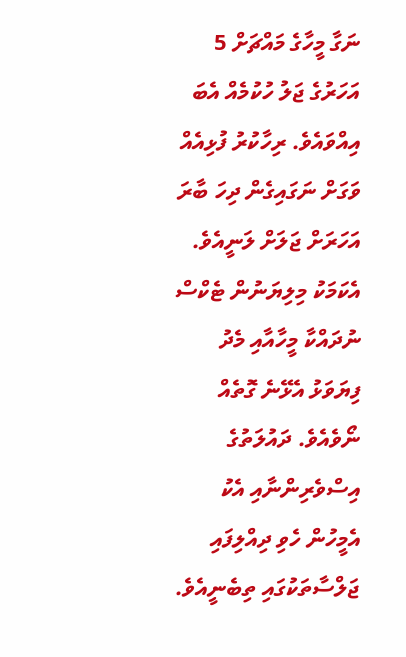ނަގާ މީހާގެ މައްޗަށް 5 އަހަރުގެ ޖަލު ހުކުމެއް އެބަ އިއްވައެވެ. ރިހާކުރު ފުޅިއެއް ވަގަށް ނަގައިގެން ދިހަ ބާރަ އަހަރަށް ޖަލަށް ލަނީއެވެ. އެކަމަކު މިލިޔަނުން ޓެކްސް ނުދައްކާ މީހާއާއި މެދު ފިޔަވަޅު އެޅޭނެ ގޮތެއް ނޯވެއެވެ. ދައުލަތުގެ އިސްވެރިންނާއި އެކު އެމީހުން ހެވި ދިއްލިފައި ޖަލްސާތަކުގައި ތިބެނީއެވެ.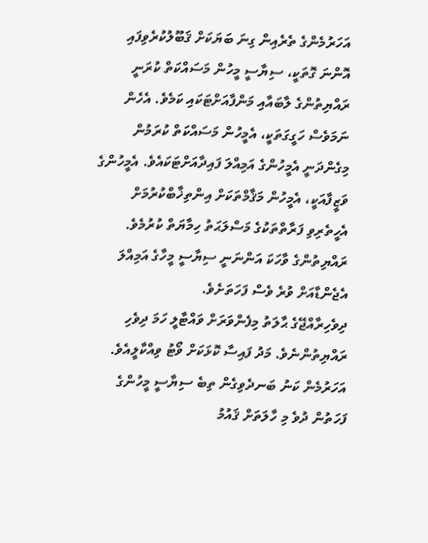އަހަރުމެންގެ ތެރެއިން ގިނަ ބަޔަކަށް ޤަބޫލުކުރެވިފައި އޮންނަ ގޮތަކީ، ސިޔާސީ މީހުން މަސައްކަތް ކުރަނީ ރައްޔިތުންގެ ލާބައާއި މަންފާއަށްޓަކައި ކަމެވެ. އެހެން ނަމަވެސް ހަގީގަތަކީ، އެމީހުން މަސައްކަތް ކުރަމުން މިގެންދަނީ އެމީހުންގެ އަމިއްލަ ފައިދާއަށްޓަކައެވެ. އެމީހުންގެ ވަޒީފާއަކީ، އެމީހުން މަޤާމްތަކަށް އިންތިޚާބްކުރުމަށް އެހީތެރިވި ފަރާތްތަކުގެ މަސްލަޙަތު ހިމާޔަތް ކުރުމެވެ. ރައްޔިތުންގެ ވާހަކަ އަންނަނީ ސިޔާސީ މީހާގެ އަމިއްލަ އެޖެންޑާއަށް ވުރެ ވެސް ފަހަތަށެވެ.
ދިވެހިރާއްޖޭގެ ޙާލަތު މިފެންވަރަށް ވައްޓާލީ ހަމަ ދިވެހި ރައްޔިތުންނެވެ. މަދު ފައިސާ ކޮޅަކަށް ވޯޓު ވިއްކާލީއެވެ. އަހަރުމެން ކަނު ބަނދެވިގެން ތިބެ ސިޔާސީ މީހުންގެ ފަހަތުން ދުވެ މި ހާލަތަށް ޤައުމު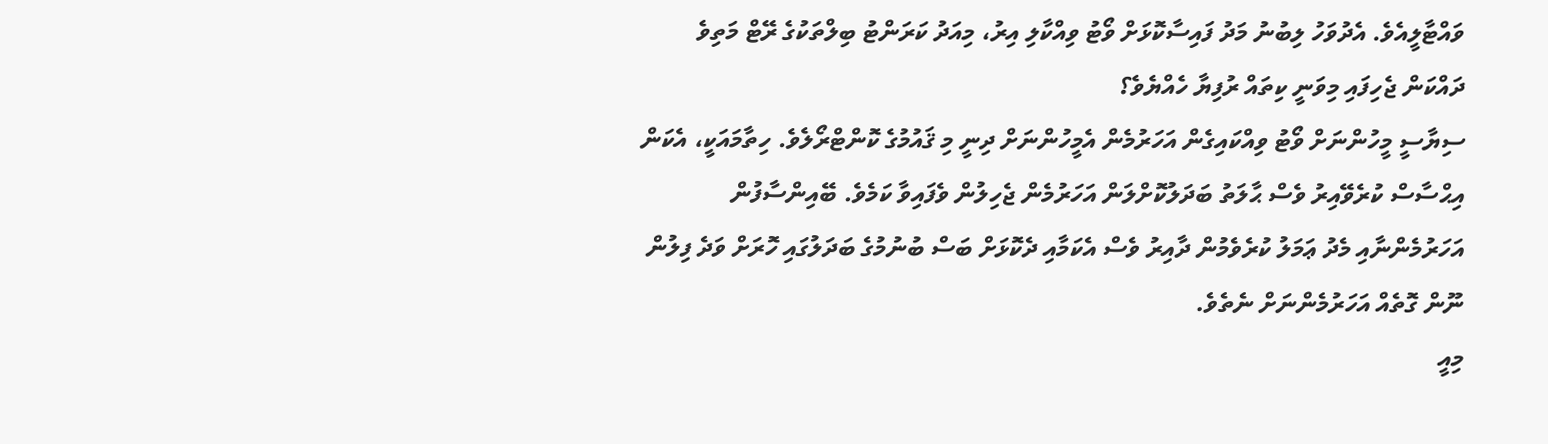ވައްޓާލީއެވެ. އެދުވަހު ލިބުނު މަދު ފައިސާކޮޅަށް ވޯޓު ވިއްކާލި އިރު، މިއަދު ކަރަންޓު ބިލްތަކުގެ ރޭޓް މަތިވެ ދައްކަން ޖެހިފައި މިވަނީ ކިތައް ރުފިޔާ ހެއްޔެވެ؟
ސިޔާސީ މީހުންނަށް ވޯޓު ވިއްކައިގެން އަހަރުމެން އެމީހުންނަށް ދިނީ މި ޤައުމުގެ ކޮންޓްރޯލެވެ. ހިތާމައަކީ، އެކަން އިޙްސާސް ކުރެވޭއިރު ވެސް ޙާލަތު ބަދަލުކޮށްލަން އަހަރުމެން ޖެހިލުން ވެފައިވާ ކަމެވެ. ބޭއިންސާފުން އަހަރުމެންނާއި މެދު ޢަމަލު ކުރެވެމުން ދާއިރު ވެސް އެކަމާއި ދެކޮޅަށް ބަސް ބުނުމުގެ ބަދަލުގައި ހޮރަށް ވަދެ ފިލުން ނޫން ގޮތެއް އަހަރުމެންނަށް ނެތެވެ.
މިއީ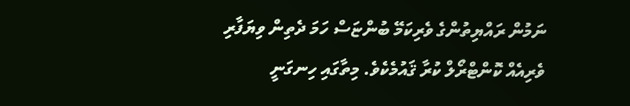ނަމުން ރައްޔިތުންގެ ވެރިކަމޭ ބުންޏަސް ހަމަ ދެތިން ވިޔަފާރި ވެރިއެއް ކޮންޓްރޯލް ކުރާ ޤައުމެކެވެ. މިތާގައި ހިނގަނީ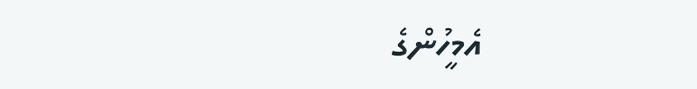އެމީހުންގެ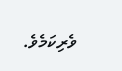ވެރިކަމެވެ.